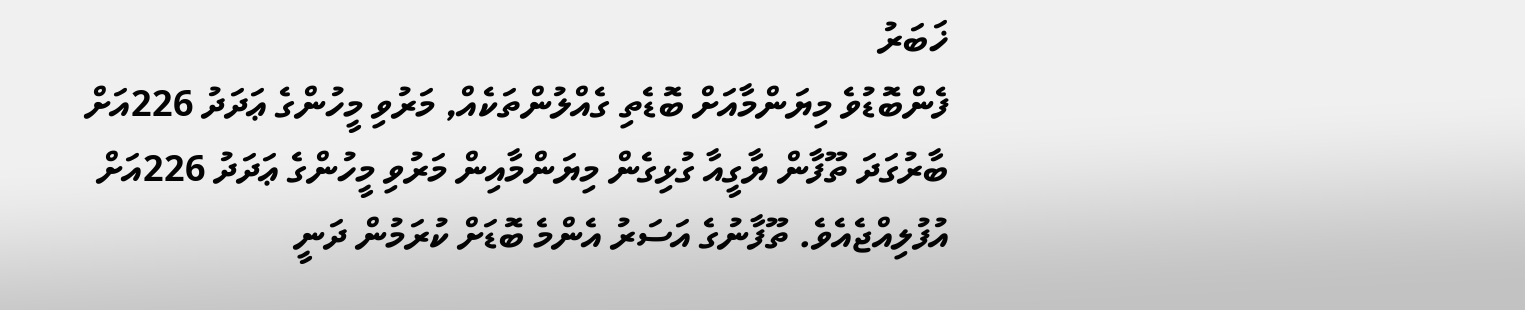ޚަބަރު
ފެންބޮޑުވެ މިޔަންމާއަށް ބޮޑެތި ގެއްލުންތަކެއް, މަރުވި މީހުންގެ ޢަދަދު 226އަށް
ބާރުގަދަ ތޫފާން ޔާގީއާ ގުޅިގެން މިޔަންމާއިން މަރުވި މީހުންގެ ޢަދަދު 226އަށް އުފުލިއްޖެއެވެ. ތޫފާނުގެ އަސަރު އެންމެ ބޮޑަށް ކުރަމުން ދަނީ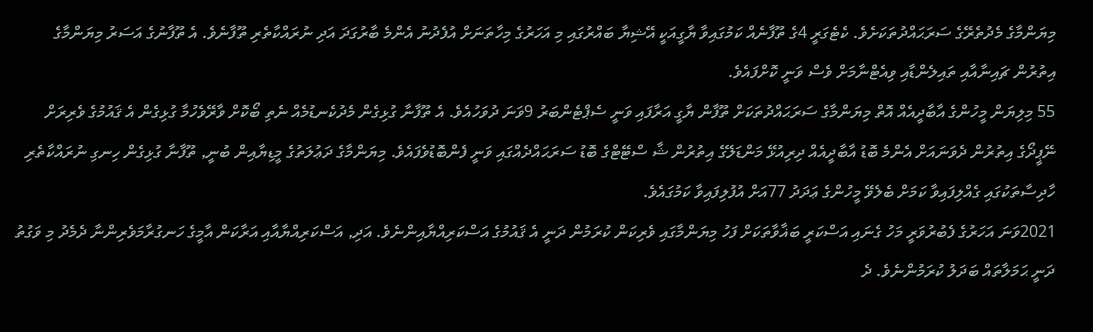މިޔަންމާގެ މެދުތެރޭގެ ސަރަޙައްދުތަކަށެވެ. ކެޓެގަރީ 4ގެ ތޫފާނެއް ކަމުގައިވާ ޔާގީއަކީ އޭޝިޔާ ބައްރުގައި މި އަހަރުގެ މިހާތަނަށް އުފެދުނު އެންމެ ބާރުގަދަ އަދި ނުރައްކާތެރި ތޫފާނެވެ. އެ ތޫފާނުގެ އަސަރު މިޔަންމާގެ އިތުރުން ޗައިނާއާއި ތައިލެންޑާއި ވިއެޓްނާމަށް ވެސް ވަނީ ކޮށްފައެވެ.
55 މިލިޔަން މީހުންގެ އާބާދީއެއް އޮތް މިޔަންމާގެ ސަރަޙައްދުތަކަށް ތޫފާން ޔާގީ އަރާފައި ވަނީ ސެޕްޓެންބަރު 9ވަނަ ދުވަހުއެވެ. އެ ތޫފާނާ ގުޅިގެން މެދުކެނޑުމެއް ނެތި ބޯކޮށް ވާރޭވެހުމާ ގުޅިގެން އެ ޤައުމުގެ ވެރިރަށް ނޭޕީދޯގެ އިތުރުން ދެވަނައަށް އެންމެ ބޮޑު އާބާދީއެއް ދިރިއުޅޭ މަންޑަލޭގެ އިތުރުން ޝާ ސްޓޭޓްގެ ބޮޑު ސަރަޙައްދެއްގައި ވަނީ ފެންބޮޑުވެފައެވެ. މިޔަންމާގެ ދަޢުލަތުގެ މީޑިޔާއިން ބުނީ, ތޫފާނާ ގުޅިގެން ހިނގި ނުރައްކާތެރި ހާދިސާތަކުގައި ގެއްލިފައިވާ ކަމަށް ބެލެވޭ މީހުންގެ ޢަދަދު 77އަށް އުފުލިފައިވާ ކަމުގައެވެ.
2021ވަނަ އަހަރުގެ ފެބުރުވަރީ މަހު ގެނައި އަސްކަރީ ބަޣާވާތަކަށް ފަހު މިޔަންމާގައި ވެރިކަން ކުރަމުން ދަނީ އެ ޤައުމުގެ އަސްކަރިއްޔާއިންނެވެ. އަދި, އަސްކަރިއްޔާއާއި އަރާކަން އާމީގެ ހަނގުރާމަވެރިންނާ ދެމެދު މި ވަގުތު ދަނީ ޙަމަލާތައް ބަދަލު ކުރަމުންނެވެ. ދެ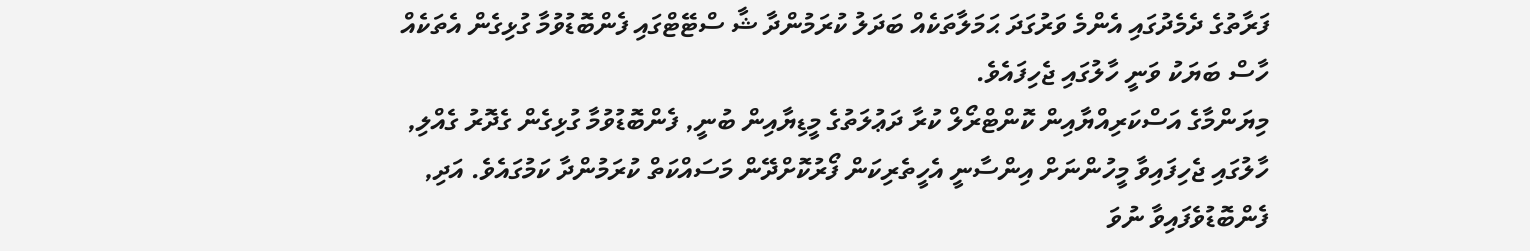ފަރާތުގެ ދެމެދުގައި އެންމެ ވަރުގަދަ ޙަމަލާތަކެއް ބަދަލު ކުރަމުންދާ ޝާ ސްޓޭޓްގައި ފެންބޮޑުވުމާ ގުޅިގެން އެތަކެއް ހާސް ބަޔަކު ވަނީ ހާލުގައި ޖެހިފައެވެ.
މިޔަންމާގެ އަސްކަރިއްޔާއިން ކޮންޓްރޯލް ކުރާ ދަޢުލަތުގެ މީޑިޔާއިން ބުނީ, ފެންބޮޑުވުމާ ގުޅިގެން ގެދޮރު ގެއްލި, ހާލުގައި ޖެހިފައިވާ މީހުންނަށް އިންސާނީ އެހީތެރިކަން ފޯރުކޮށްދޭން މަސައްކަތް ކުރަމުންދާ ކަމުގައެވެ. އަދި, ފެންބޮޑުވެފައިވާ ނުވަ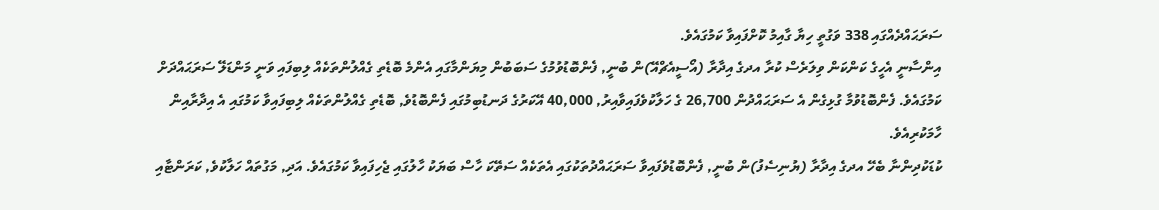ސަރަޙައްދެއްގައި 338 ވަގުތީ ހިޔާ ގާއިމު ކޮށްފައިވާ ކަމުގައެވެ.
އިންސާނީ އެހީގެ ކަންކަން ވިލަރެސް ކުރާ އދގެ އިދާރާ (އޯސީއެޗްއޭ)ން ބުނީ, ފެންބޮޑުވުމުގެ ސަބަބުން މިޔަންމާގައި އެންމެ ބޮޑެތި ގެއްލުންތަކެއް ލިބިފައި ވަނީ މަންޑަލޭ ސަރަޙައްދަށް ކަމުގައެވެ. ފެންބޮޑުވުމާ ގުޅިގެން އެ ސަރަޙައްދުން 26,700 ގެ ހަލާކުވެފައިވާއިރު, 40,000 އޭކަރުގެ ދަނޑުބިމުގައި ފެންބޮޑުވެ, ބޮޑެތި ގެއްލުންތަކެއް ލިބިފައިވާ ކަމުގައި އެ އިދާރާއިން ހާމަކުރިއެވެ.
ކުޑަކުދިންނާ ބެހޭ އދގެ އިދާރާ (ޔުނިސެފު)ން ބުނީ, ފެންބޮޑުވެފައިވާ ސަރަޙައްދުތަކުގައި އެތަކެއް ސަތޭކަ ހާސް ބަޔަކު ހާލުގައި ޖެހިފައިވާ ކަމުގައެވެ. އަދި, މަގުތައް ހަލާކުވެ, ކަރަންޓާއި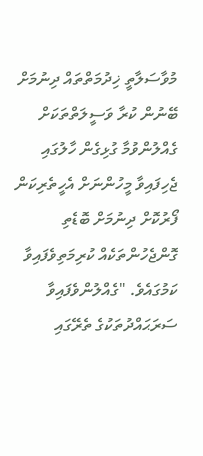މުވާސަލާތީ ޚިދުމަތްތައް ދިނުމަށް ބޭނުން ކުރާ ވަސީލަތްތަކަށް ގެއްލުންވުމާ ގުޅިގެން ހާލުގައި ޖެހިފައިވާ މީހުންނަށް އެހީތެރިކަން ފޯރުކޮށް ދިނުމަށް ބޮޑެތި ގޮންޖެހުންތަކެއް ކުރިމަތިވެފައިވާ ކަމުގައެވެ. "ގެއްލުންވެފައިވާ ސަރަޙައްދުތަކުގެ ތެރޭގައި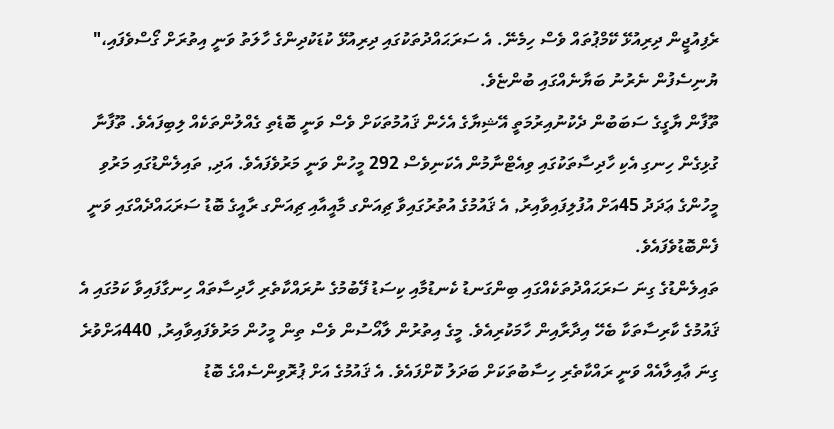ރެފިއުޖީން ދިރިއުޅޭ ކޭމްޕުތައް ވެސް ހިމެނޭ. އެ ސަރަޙައްދުތަކުގައި ދިރިއުޅޭ ކުޑަކުދިންގެ ހާލަތު ވަނީ އިތުރަށް ގޯސްވެފައި،" ޔުނިސެފުން ނެރުނު ބަޔާނެއްގައި ބުންޏެވެ.
ތޫފާން ޔާގީގެ ސަބަބުން ދެކުނުއިރުމަތީ އޭޝިޔާގެ އެހެން ޤައުމުތަކަށް ވެސް ވަނީ ބޮޑެތި ގެއްލުންތަކެއް ލިބިފައެވެ. ތޫފާނާ ގުޅިގެން ހިނގި އެކި ހާދިސާތަކުގައި ވިއެޓްނާމުން އެކަނިވެސް 292 މީހުން ވަނީ މަރުވެފައެވެ. އަދި, ތައިލެންޑުގައި މަރުވި މީހުންގެ ޢަދަދު 45އަށް އުފުލިފައިވާއިރު, އެ ޤައުމުގެ އުތުރުގައިވާ ޗިއަންގ މާއީއާއި ޗިއަންގ ރާއީގެ ބޮޑު ސަރަޙައްދެއްގައި ވަނީ ފެންބޮޑުވެފައެވެ.
ތައިލެންޑުގެ ގިނަ ސަރަޙައްދުތަކެއްގައި ބިންގަނޑު ކެނޑުމާއި ކިސަޑު ފޭބުމުގެ ނުރައްކާތެރި ހާދިސާތައް ހިނގާފައިވާ ކަމުގައި އެ ޤައުމުގެ ކާރިސާތަކާ ބެހޭ އިދާރާއިން ހާމަކުރިއެވެ. މީގެ އިތުރުން ލާއޯސުން ވެސް ތިން މީހުން މަރުވެފައިވާއިރު, 440އަށްވުރެ ގިނަ ޢާއިލާއެއް ވަނީ ރައްކާތެރި ހިސާބުތަކަށް ބަދަލު ކޮށްފައެވެ. އެ ޤައުމުގެ އަށް ޕުރޮވިންސެއްގެ ބޮޑު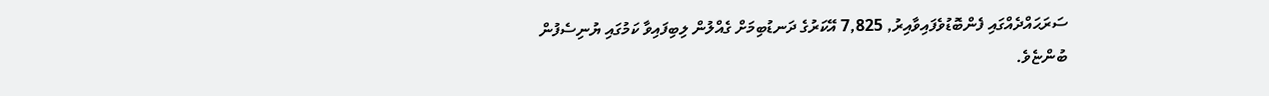ސަރަޙައްދެއްގައި ފެންބޮޑުވެފައިވާއިރު, 7,825 އޭކަރުގެ ދަނޑުބިމަށް ގެއްލުން ލިބިފައިވާ ކަމުގައި ޔުނިސެފުން ބުންޏެވެ.